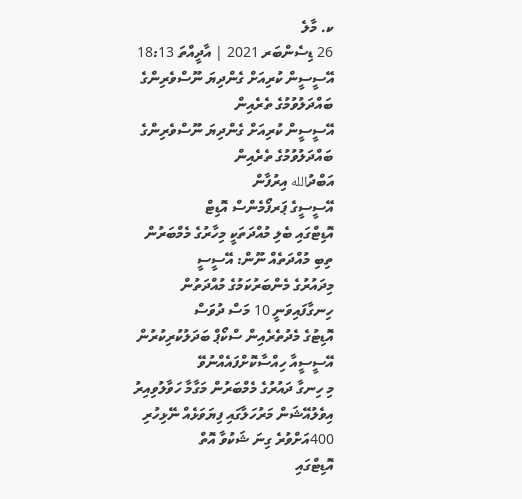ކ. މާލެ
26 ޑިސެންބަރ 2021 | އާދީއްތަ 18:13
އޭސީސީން ކުރިއަށް ގެންދިޔަ ނޫސްވެރިންގެ ބައްދަލުވުމުގެ ތެރެއިން
އޭސީސީން ކުރިއަށް ގެންދިޔަ ނޫސްވެރިންގެ ބައްދަލުވުމުގެ ތެރެއިން
އަބްދުالله އިރުފާން
އޭސީސީގެ ޕަރފޯމެންސް އޮޑިޓް
އޮޑިޓްގައި ބެލި މުއްދަތަކީ މިހާރުގެ މެމްބަރުން ތިބި މުއްދަތެއް ނޫން: އޭސީސީ
މިދައުރުގެ މެންބަރުކަމުގެ މުއްދަތުން ހިނގާފައިވަނީ 10 މަސް ދުވަސް
އޮޑިޓުގެ މެދުތެރެއިން ސްކޯޕް ބަދަލުކުރިކުރުން އޭސީސީއާ ހިއްސާކޮށްފައެއްނުވޭ
މި ހިނގާ ދައުރުގެ މެމްބަރުން މަގާމާ ހަވާލުވިއިރު އިވެލުއޭޝަން މަރުހަލާގައި ފިޔަވަޅެއް ނޭޅިހުރި 400އަށްވުރެ ގިނަ ޝަކުވާ އޮތް
އޮޑިޓްގައި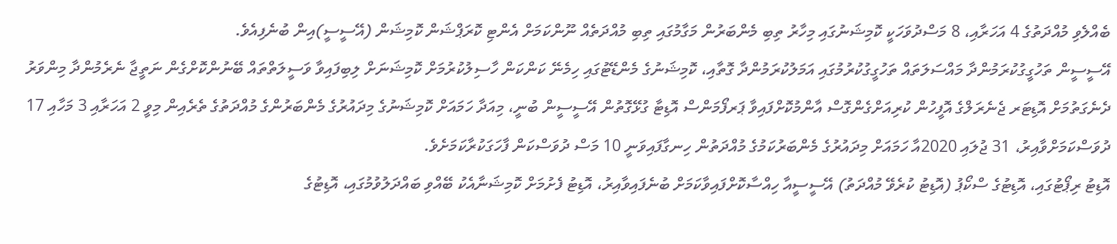ބެއްލެވި މުއްދަތުގެ 4 އަހަރާއި، 8 މަސްދުވަހަކީ ކޮމިޝަނުގައި މިހާރު ތިބި މެންބަރުން މަގާމުގައި ތިބި މުއްދަތެއް ނޫންކަމަށް އެންޓި ކޮރަޕްޝަން ކޮމިޝަން (އޭސީސީ)އިން ބުނެފިއެވެ.
އޭސީސީން ތަހުގީގުކުރަމުންދާ މައްސަލަތައް ތަހުގީގުކުރުމުގައި އަމަލުކުރަމުންދާ ގޮތާއި، ކޮމިޝަނުގެ މެންޑޭޓުގައި ހިމެނޭ ކަންކަން ހާސިލުކުރުމަށް ކޮމިޝަނަށް ލިބިފައިވާ ވަސީލަތްތައް ބޭނުންކޮށްގެން ނަތީޖާ ނެރެމުންދާ މިންވަރު ދެނެގަތުމަށް އޮޑިޓަރ ޖެނެރަލްގެ އޮފީހުން ކުރިއަށްގެންގޮސް އާންމުކޮށްފައިވާ ޕަރފޯމަންސް އޮޑިޓާ ގުޅޭގޮތުން އޭސީސީން ބުނީ، މިއަދާ ހަމައަށް ކޮމިޝަނުގެ މިދައުރުގެ މެންބަރުންގެ މުއްދަތުގެ ތެރެއިން މިވީ 2 އަހަރާއި 3 މަހާއި 17 ދުވަސްކަމަށްވާއިރު، 31 ޖުލައި 2020އާ ހަމައަށް މިދައުރުގެ މެންބަރުކަމުގެ މުއްދަތުން ހިނގާފައިވަނީ 10 މަސް ދުވަސްކަން ފާހަގަކުރާކަމަށެވެ.
އޮޑިޓު ރިޕޯޓުގައި، އޮޑިޓުގެ ސްކޯޕު (އޮޑިޓު ކުރެވޭ މުއްދަތު) އޭސީސީއާ ހިއްސާކޮށްފައިވާކަމަށް ބުނެފައިވާއިރު، އޮޑިޓު ފެށުމަށް ކޮމިޝަނާއެކު ބޭއްވި ބައްދަލުވުމުގައި، އޮޑިޓުގެ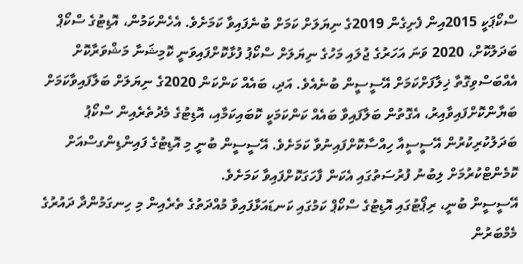ސްކޯޕަކީ 2015އިން ފެށިގެން 2019ގެ ނިޔަލަށް ކަމަށް ބުނެފައިވާ ކަމަށެވެ. އެހެންކަމުން، އޮޑިޓުގެ ސްކޯޕް ބަދަލުކޮށް، 2020 ވަނަ އަހަރުގެ ޖުލައި މަހުގެ ނިޔަލަށް ސްކޯޕު ފުޅާކޮށްފައިވަނީ ކޮމިޝަނާ މަޝްވަރާކޮށް އެއްބަސްވިގޮތާ ޚިލާފަށްކަމަށް އޭސީސީން ބުނެއެވެ. އަދި، ބައެއް ކަންކަން 2020ގެ ނިޔަލަށް ބަލާފައިވާކަމަށް ބަޔާންކޮށްފައިވާއިރު، އެގޮތުން ބަލާފައިވާ ބައެއް ކަންކަމަކީ ކޮބައިކަމާއި، އޮޑިޓުގެ މެދުތެރެއިން ސްކޯޕު ބަދަލުކުރިކުރުން އޭސީސީއާ ހިއްސާކޮށްފައިނުވާ ކަމަށެވެ. އޭސީސީން ބުނީ މި އޮޑިޓުގެ ފައިންޑިންގސްއަށް ކޮމެންޓްކުރުމަށް ލިބުނު ފުރުސަތުގައި އެކަން ފާހަގަކޮށްފައިވާ ކަމަށެވެ.
އޭސީސީން ބުނީ، ރިޕޯޓުގައި އޮޑިޓުގެ ސްކޯޕް ކަމުގައި ކަނޑައަޅާފައިވާ މުއްދަތުގެ ތެރެއިން މި ހިނގަމުންދާ ދައުރުގެ މެމްބަރުން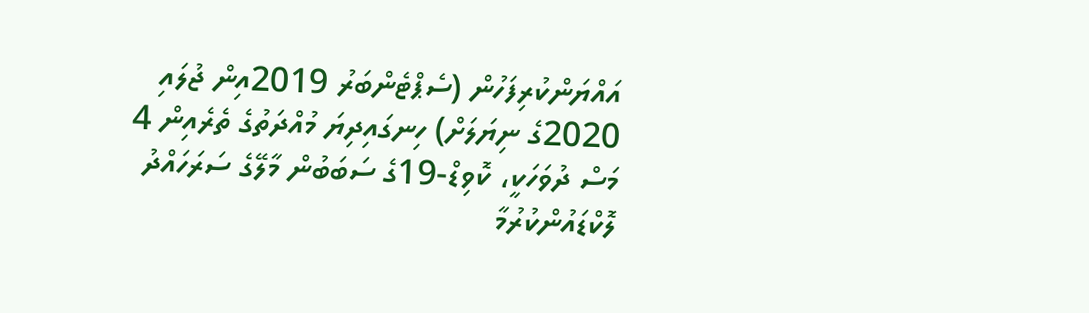އައްޔަންކުރިފަހުން (ސެޕްޓެންބަރު 2019އިން ޖުލައި 2020ގެ ނިޔަލަށް) ހިނގައިދިޔަ މުއްދަތުގެ ތެރެއިން 4 މަސް ދުވަހަކީ، ކޮވިޑް-19ގެ ސަބަބުން މާލޭގެ ސަރަހައްދު ލޮކްޑައުންކުރުމާ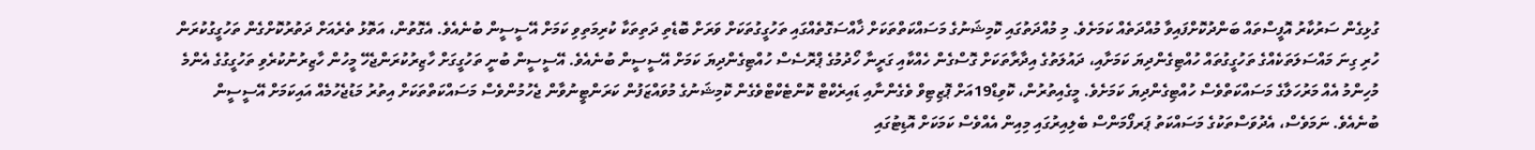ގުޅިގެން ސަރުކާރު އޮފީސްތައް ބަންދުކޮށްފައިވާ މުއްދަތެއް ކަމަށެވެ. މި މުއްދަތުގައި ކޮމިޝަނުގެ މަސައްކަތްތަކަށް ޚާއްސަގޮތެއްގައި ތަހުގީގުތަކަށް ވަރަށް ބޮޑެތި ދަތިތަކާ ކުރިމަތިވި ކަމަށް އޭސީސީން ބުނެއެވެ. އެގޮތުން، އަތޮޅު ތެރެއަށް ދަތުރުކޮށްގެން ތަހުގީގުކުރަން ހުރި ގިނަ މައްސަލަތަކެއްގެ ތަހުގީގުތައް ހުއްޓިގެންދިޔަ ކަމަށާއި، ދައުލަތުގެ އިދާރާތަކަށް ގޮސްގެން ހެއްކާއި ގަރީނާ ހޯދުމުގެ ޕްރޮސެސް ހުއްޓިގެންދިޔަ ކަމަށް އޭސީސީން ބުނެއެވެ. އޭސީސީން ބުނީ ތަހުގީގަށް ހާޒިރުކުރަންޖެހޭ މީހުން ހާޒިރުނުކުރެވި ތަހުގީގުގެ އެންމެ މުހިންމު އެއް މަރުހަލާގެ މަސައްކަތްވެސް ހުއްޓިގެންދިޔަ ކަމަށެވެ. މީގެއިތުރުން، ކޮވިޑް19އަށް ޕޮޒިޓިވް ވެގެންނާއި ޑައިރެކްޓް ކޮންޓެކްޓްވެގެން ކޮމިޝަނުގެ މުވައްޒަފުން ކަރަންޓީނުވާން ޖެހުމުންވެސް މަސައްކަތްތަކަށް އިތުރު މަޑުޖެހުމެއް އައިކަމަށް އޭސީސީން ބުނެއެވެ. ނަމަވެސް، އެދުވަސްތަކުގެ މަސައްކަތު ޕަރފޯމަންސް ބެލިއިރުގައި މިއިން އެއްވެސް ކަމަކަށް އޮޑިޓުގައި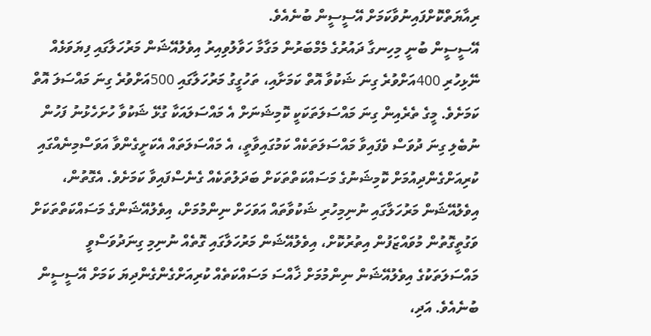ރިއާޔަތްކޮށްފައިނުވާކަމަށް އޭސީސީން ބުނެއެވެ.
އޭސީސީން ބުނީ މިހިނގާ ދައުރުގެ މެމްބަރުން މަގާމާ ހަވާލުވިއިރު އިވެލުއޭޝަން މަރުހަލާގައި ފިޔަވަޅެއް ނޭޅިހުރި 400އަށްވުރެ ގިނަ ޝަކުވާ އޮތް ކަމަށާއި، ތަހުގީގު މަރުހަލާގައި 500އަށްވުރެ ގިނަ މައްސަލަ އޮތް ކަމަށެވެ. މީގެ ތެރެއިން ގިނަ މައްސަލަތަކަކީ ކޮމިޝަނަށް އެ މައްސަލައަކާ ގުޅޭ ޝަކުވާ ހުށަހެޅުނު ފަހުން ނުބެލި ގިނަ ދުވަސް ވެފައިވާ މައްސަލަތަކެއް ކަމުގައިވާތީ، އެ މައްސަލަތައް އެކަށީގެންވާ އަވަސްމިނެއްގައި ކުރިއަށްގެންދިއުމަށް ކޮމިޝަނުގެ މަސައްކަތްތަކަށް ބަދަލުތަކެއް ގެނެސްފައިވާ ކަމަށެވެ. އެގޮތުން، އިވެލުއޭޝަން މަރުހަލާގައި ނުނިމިހުރި ޝަކުވާތައް އަވަހަށް ނިންމުމަށް، އިވެލުއޭޝަންގެ މަސައްކަތްތަކަށް ވަގުތީގޮތުން މުވައްޒަފުން އިތުރުކޮށް، އިވެލުއޭޝަން މަރުހަލާގައި ގޮތެއް ނުނިމި ގިނަދުވަސްވީ މައްސަލަތަކުގެ އިވެލުއޭޝަން ނިންމުމަށް ޚާއްސަ މަސައްކަތެއް ކުރިއަށްގެންގެންދިޔަ ކަމަށް އޭސީސީން ބުނެއެވެ. އަދި،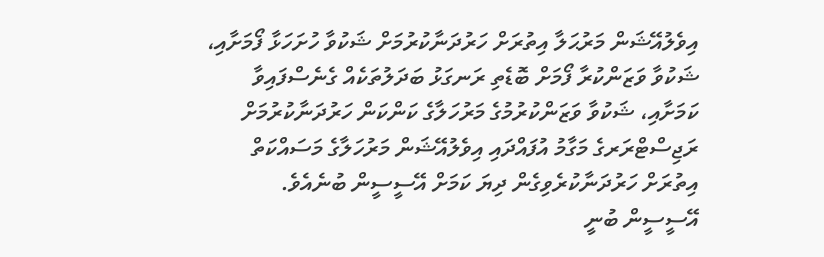އިވެލުއޭޝަން މަރުޙަލާ އިތުރަށް ހަރުދަނާކުރުމަށް ޝަކުވާ ހުށަހަޅާ ފޯމަށާއި، ޝަކުވާ ވަޒަންކުރާ ފޯމަށް ބޮޑެތި ރަނގަޅު ބަދަލުތަކެއް ގެނެސްފައިވާ ކަމަށާއި، ޝަކުވާ ވަޒަންކުރުމުގެ މަރުހަލާގެ ކަންކަން ހަރުދަނާކުރުމަށް ރަޖިސްޓްރަރގެ މަގާމު އުފައްދައި އިވެލުއޭޝަން މަރުހަލާގެ މަސައްކަތް އިތުރަށް ހަރުދަނާކުރެވިގެން ދިޔަ ކަމަށް އޭސީސީން ބުނެއެވެ.
އޭސީސީން ބުނީ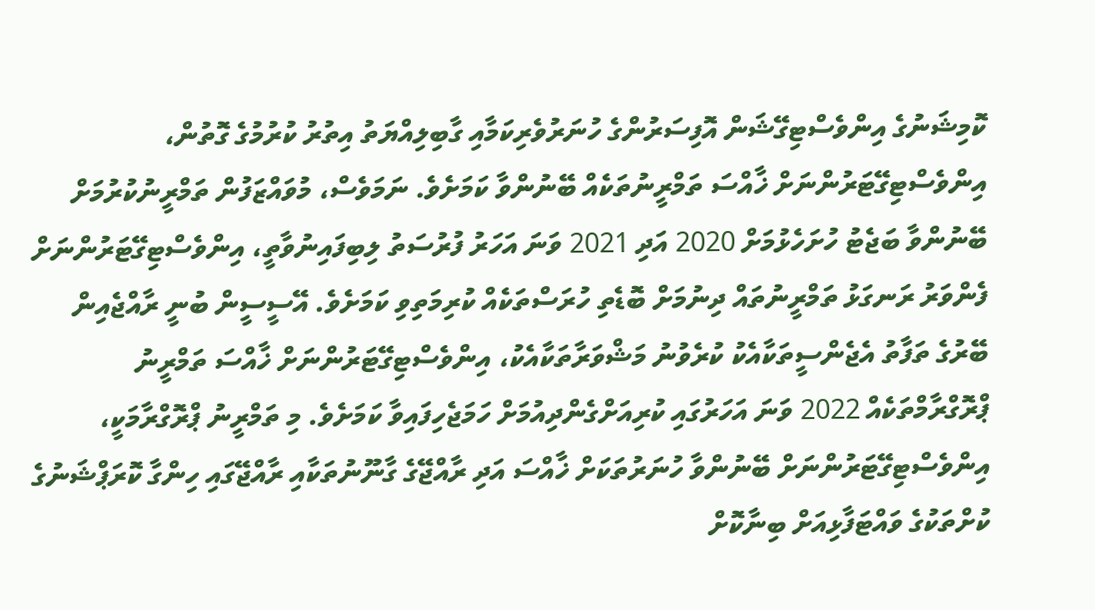ކޮމިޝަނުގެ އިންވެސްޓިގޭޝަން އޮފިސަރުންގެ ހުނަރުވެރިކަމާއި ގާބިލިއްޔަތު އިތުރު ކުރުމުގެ ގޮތުން، އިންވެސްޓިގޭޓަރުންނަށް ޚާއްސަ ތަމްރީނުތަކެއް ބޭނުންވާ ކަމަށެވެ. ނަމަވެސް، މުވައްޒަފުން ތަމްރީނުކުރުމަށް ބޭނުންވާ ބަޖެޓު ހުށަހެޅުމަށް 2020 އަދި 2021 ވަނަ އަހަރު ފުރުސަތު ލިބިފައިނުވާތީ، އިންވެސްޓިގޭޓަރުންނަށް ފެންވަރު ރަނގަޅު ތަމްރީނުތައް ދިނުމަށް ބޮޑެތި ހުރަސްތަކެއް ކުރިމަތިވި ކަމަށެވެ. އޭސީސީން ބުނީ ރާއްޖެއިން ބޭރުގެ ތަފާތު އެޖެންސީތަކާއެކު ކުރެވުނު މަޝްވަރާތަކާއެކު، އިންވެސްޓިގޭޓަރުންނަށް ޚާއްސަ ތަމްރީނު ޕްރޮގްރާމްތަކެއް 2022 ވަނަ އަހަރުގައި ކުރިއަށްގެންދިއުމަށް ހަމަޖެހިފައިވާ ކަމަށެވެ. މި ތަމްރީނު ޕްރޮގްރާމަކީ، އިންވެސްޓިގޭޓަރުންނަށް ބޭނުންވާ ހުނަރުތަކަށް ޚާއްސަ އަދި ރާއްޖޭގެ ގާނޫނުތަކާއި ރާއްޖޭގައި ހިންގާ ކޮރަޕްޝަނުގެ ކުށްތަކުގެ ވައްޓަފާޅިއަށް ބިނާކޮށް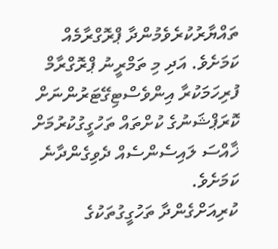ތައްޔާރުކުރެވެމުންދާ ޕްރޮގްރާމެއް ކަމަށެވެ. އަދި މި ތަމްރީނު ޕްރޮގްރާމް ފުރިހަމަކުރާ އިންވެސްޓިގޭޓަރުންނަށް ކޮރަޕްޝަނުގެ ކުށްތައް ތަހުގީގުކުރުމަށް ޚާއްސަ ލައިސެންސެއް ދެވިގެންދާނެ ކަމަށެވެ.
ކުރިއަށްގެންދާ ތަހުގީގުތަކުގެ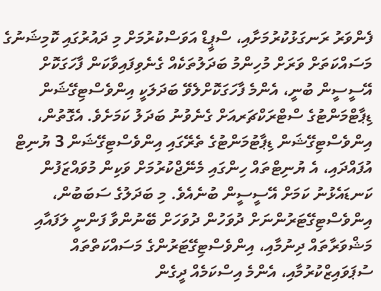ފެންވަރު ރަނގަޅުކުރުމަށާއި، ސްޕީޑް އަވަސްކުރުމަށް މި ދައުރުގައި ކޮމިޝަނުގެ މަސައްކަތަށް ވަރަށް މުހިންމު ބަދަލުތަކެއް ގެނެވިފައިވާކަން ފާހަގަކޮށް އޭސީސީން ބުނީ، އެންމެ ފާހަގަކޮށްލެވޭ ބަދަލަކީ އިންވެސްޓިގޭޝަން ޑިޕާޓްމަންޓުގެ ސްޓްރަކްޗަރއަށް ގެނެވުނު ބަދަލު ކަމަށެވެ. އެގޮތުން، އިންވެސްޓިގޭޝަން ޑިޕާޓުމަންޓުގެ ތެރޭގައި އިންވެސްޓިގޭޝަން 3 ޔުނިޓް އުފައްދައި، އެ ޔުނިޓްތައް ހިންގައި މެނޭޖްކުރުމަށް ވަކިން މުވައްޒަފުން ކަނޑައެޅުނު ކަމަށް އޭސީސީން ބުނެއެވެ. މި ބަދަލުގެ ސަބަބުން، އިންވެސްޓިގޭޓަރުންނަށް ދުވަހުން ދުވަހަށް ބޭނުންވާ ފަންނީ ލަފައާއި މަޝްވަރާތައް ދިނުމާއި، އިންވެސްޓިގޭޓަރުންގެ މަސައްކަތްތައް ސުޕަވައިޒްކުރުމާއި، އެންމެ އިސްކަމެއް ދީގެން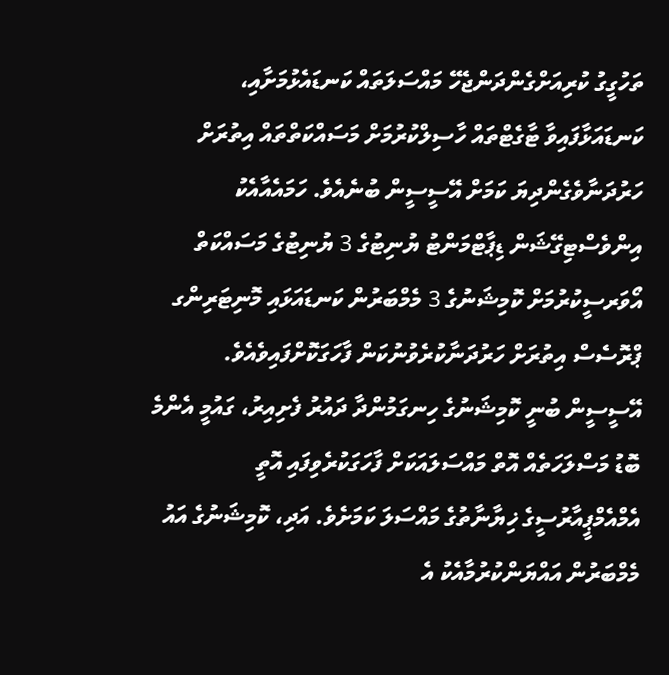ތަހުގީގު ކުރިއަށްގެންދަންޖެހޭ މައްސަލަތައް ކަނޑައެޅުމަށާއި، ކަނޑައަޅާފައިވާ ޓާގެޓްތައް ހާސިލްކުރުމަށް މަސައްކަތްތައް އިތުރަށް ހަރުދަނާވެގެންދިޔަ ކަމަށް އޭސީސީން ބުނެއެވެ. ހަމައެއާއެކު އިންވެސްޓިގޭޝަން ޑިޕާޓްމަންޓު ޔުނިޓުގެ 3 ޔުނިޓުގެ މަސައްކަތް އޯވަރސީކުރުމަށް ކޮމިޝަނުގެ 3 މެމްބަރުން ކަނޑައަޅައި މޮނިޓަރިންގ ޕްރޮސެސް އިތުރަށް ހަރުދަނާކުރެވުނުކަން ފާހަގަކޮށްފައިވެއެވެ.
އޭސީސީން ބުނީ ކޮމިޝަނުގެ ހިނގަމުންދާ ދައުރު ފެށިއިރު، ގައުމީ އެންމެ ބޮޑު މަސްލަހަތެއް އޮތް މައްސަލައަކަށް ފާހަގަކުރެވިފައި އޮތީ އެމްއެމްޕީއާރުސީގެ ޚިޔާނާތުގެ މައްސަލަ ކަމަށެވެ. އަދި، ކޮމިޝަނުގެ އައު މެމްބަރުން އައްޔަންކުރުމާއެކު އެ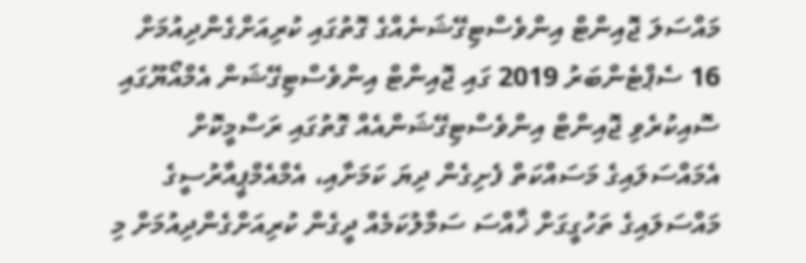މައްސަލަ ޖޮއިންޓް އިންވެސްޓިގޭޝަނެއްގެ ގޮތުގައި ކުރިއަށްގެންދިއުމަށް 16 ސެޕްޓެންބަރު 2019 ގައި ޖޮއިންޓް އިންވެސްޓިގޭޝަން އެމްއޯޔޫގައި ސޮއިކުރެވި ޖޮއިންޓް އިންވެސްޓިގޭޝަންއެއް ގޮތުގައި ރަސްމީކޮށް އެމައްސަލައިގެ މަސައްކަތް ފެށިގެން ދިޔަ ކަމަށާއި، އެމްއެމްޕީއާރުސީގެ މައްސަލައިގެ ތަހުގީގަށް ޚާއްސަ ސަމާލުކަމެއް ދީގެން ކުރިއަށްގެންދިއުމަށް މި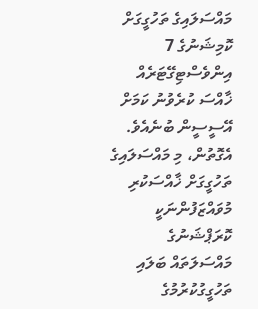މައްސަލައިގެ ތަހުގީގަށް ކޮމިޝަނުގެ 7 އިންވެސްޓިގޭޓަރެއް ޚާއްސަ ކުރެވުނު ކަމަށް އޭސީސީން ބުނެއެވެ. އެގޮތުން، މި މައްސަލައިގެ ތަހުގީގަށް ޚާއްސަކުރި މުވައްޒަފުންނަކީ ކޮރަޕްޝަނުގެ މައްސަލަތައް ބަލައި ތަހުގީގުކުރުމުގެ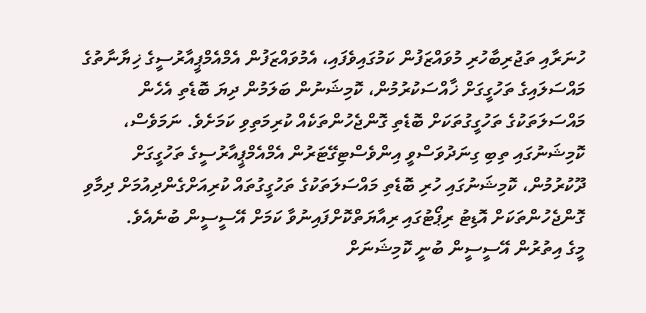ހުނަރާއި ތަޖުރިބާހުރި މުވައްޒަފުން ކަމުގައިވެފައި، އެމުވައްޒަފުން އެމްއެމްޕީއާރުސީގެ ޚިޔާނާތުގެ މައްސަލައިގެ ތަހުގީގަށް ޚާއްސަކުރުމުން، ކޮމިޝަނުން ބަލަމުން ދިޔަ ބޮޑެތި އެހެން މައްސަލަތަކުގެ ތަހުގީގުތަކަށް ބޮޑެތި ގޮންޖެހުންތަކެއް ކުރިމަތިވި ކަމަށެވެ. ނަމަވެސް، ކޮމިޝަނުގައި ތިބި ގިނަދުވަސްވީ އިންވެސްޓިގޭޓަރުން އެމްއެމްޕީއާރުސީގެ ތަހުގީގަށް ދޫކުރުމުން، ކޮމިޝަނުގައި ހުރި ބޮޑެތި މައްސަލަތަކުގެ ތަހުގީގުތައް ކުރިއަށްގެންދިއުމަށް ދިމާވި ގޮންޖެހުންތަކަށް އޮޑިޓު ރިޕޯޓުގައި ރިއާޔަތްކޮށްފައިނުވާ ކަމަށް އޭސީސީން ބުނެއެވެ.
މީގެ އިތުރުން އޭސީސީން ބުނީ ކޮމިޝަނަށް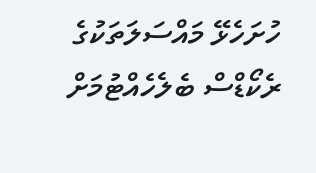ހުށަހެޅޭ މައްސަލަތަކުގެ ރެކޯޑްސް ބެލެހެއްޓުމަށް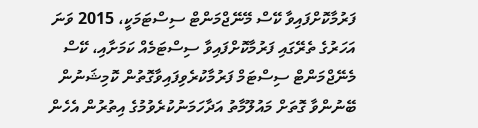ފަރުމާކޮށްފައިވާ ކޭސް މޭނޭޖްމަންޓް ސިސްޓަމަކީ، 2015 ވަނަ އަހަރުގެ ތެރޭގައި ފަރުމާކޮށްފައިވާ ސިސްޓަމެއް ކަމަށާއި، ކޭސް މެނޭޖްމަންޓް ސިސްޓަމް ފަރުމާކުރެވިފައިވާގޮތުން ކޮމިޝަނުން ބޭނުންވާ ގޮތަށް މައުލޫމާތު އަދާހަމަނުކުރެވުމުގެ އިތުރުން އެހެން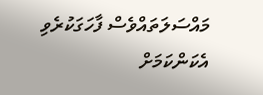މައްސަލަތައްވެސް ފާހަގަކުރެވި އެކަންކަމަށް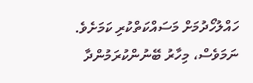ހައްލުހޯދުމަށް މަސައްކަތްކުރި ކަމަށެވެ. ނަމަވެސް، މިހާރު ބޭނުންކުރަމުންދާ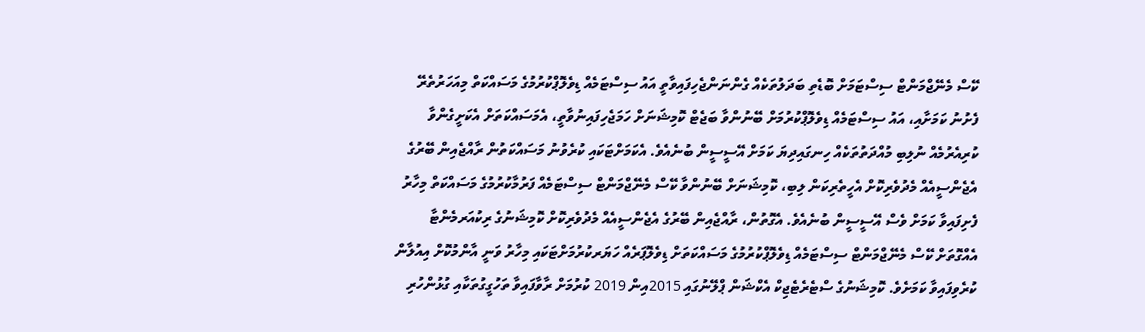ކޭސް މެނޭޖްމަންޓް ސިސްޓަމަށް ބޮޑެތި ބަދަލުތަކެއް ގެންނަންޖެހިފައިވާތީ އައު ސިސްޓަމެއް ޑިވެލޮޕްކުރުމުގެ މަސައްކަތް މިއަހަރުތެރޭ ފެށުނު ކަމަށާއި، އައު ސިސްޓަމެއް ޑިވެލޮޕްކުރުމަށް ބޭނުންވާ ބަޖެޓް ކޮމިޝަނަށް ހަމަޖެހިފައިނުވާތީ، އެމަސައްކަތަށް އެކަށީގެންވާ ކުރިއެރުމެއް ނުލިބި މުއްދަތުތަކެއް ހިނގައިދިޔަ ކަމަށް އޭސީސީން ބުނެއެވެ. އެކަމަށްޓަކައި ކުރެވުނު މަސައްކަތުން ރާއްޖެއިން ބޭރުގެ އެޖެންސީއެއް މެދުވެރިކޮށް އެހީތެރިކަން ލިބި، ކޮމިޝަނަށް ބޭނުންވާ ކޭސް މެނޭޖްމަންޓް ސިސްޓަމެއް ފަރުމާކުރުމުގެ މަސައްކަތް މިހާރު ފެށިފައިވާ ކަމަށް ވެސް އޭސީސީން ބުނެއެވެ. އެގޮތުން، ރާއްޖެއިން ބޭރުގެ އެޖެންސީއެއް މެދުވެރިކޮށް ކޮމިޝަނުގެ ރިކުއަރމެންޓާ އެއްގޮތަށް ކޭސް މެނޭޖްމަންޓް ސިސްޓަމެއް ޑިވެލޮޕްކުރުމުގެ މަސައްކަތަށް ޑިވެލޮޕަރެއް ހަޔަރކުރުމަށްޓަކައި މިހާރު ވަނީ އާންމުކޮށް އިއުލާން ކުރެވިފައިވާ ކަމަށެވެ. ކޮމިޝަނުގެ ސްޓެރެޓެޖިކް އެކްޝަން ޕްލޭނުގައި 2015އިން 2019 ކުރުމަށް ރާވާފައިވާ ތަހުގީގުތަކާއި ގުޅުންހުރި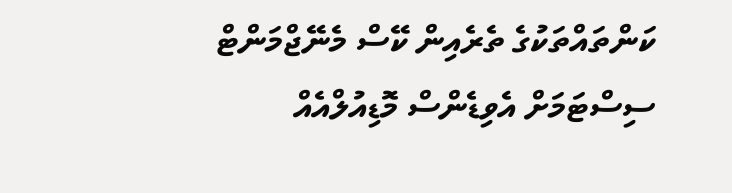ކަންތައްތަކުގެ ތެރެއިން ކޭސް މެނޭޖްމަންޓް ސިސްޓަމަށް އެވިޑެންސް މޮޑިއުލްއެއް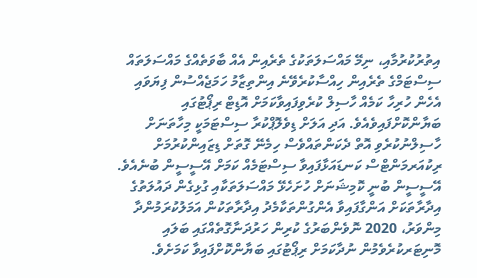އިތުރުކުރުމާއި، ނިމޭ މައްސަލަތަކުގެ ތެރެއިން އެއް ބާވަތެއްގެ މައްސަލަތައް ސިސްޓަމްގެ ތެރެއިން ހިއްސާކުރެވޭނެ އިންތިޒާމު ހަމަޖެއްސުން ފިޔަވައި އެހެން ހުރިހާ ކަމެއް ހާސިލް ކުރެވިފައިވާކަމަށް އޮޑިޓް ރިޕޯޓުގައި ބަޔާންކޮށްފައިވެއެވެ. އަދި އަލަށް ޑިވެލޮޕްކުރާ ސިސްޓަމަކީ މިހާތަނަށް ހާސިލްނުކުރެވި އޮތް ދެކަންތައްވެސް ހިމެނޭ ގޮތަށް ޑިޒައިންކުރުމަށް ރިކުއަރމަންޓްސް ކަނޑައަޅާފައިވާ ސިސްޓަމެއް ކަމަށް އޭސީސީން ބުނެއެވެ.
އޭސީސީން ބުނީ ކޮމިޝަނަށް ހުށަހެޅޭ މައްސަލަތަކާއި ގުޅިގެން ދައުލަތުގެ އިދާރާތަކަށް އަންގާފައިވާ އެންގުންތަކާމެދު އިދާރާތަކުން އަމަލުކުރަމުންދާ މިންވަރު، 2020 ނޮވެންބަރުގެ ކުރިން ހަރުދަނާގޮތެއްގައި ބަލައި މޮނިޓަރކުރެވެމުން ނުދާކަމަށް ރިޕޯޓުގައި ބަޔާންކޮށްފައިވާ ކަމަށެވެ.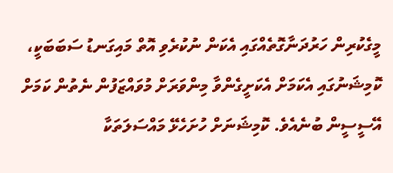މީގެކުރިން ހަރުދަނާގޮތެއްގައި އެކަން ނުކުރެވި އޮތް މައިގަނޑު ސަބަބަކީ، ކޮމިޝަނުގައި އެކަމަށް އެކަށީގެންވާ މިންވަރަށް މުވައްޒަފުން ނެތުން ކަމަށް އޭސީސީން ބުނެއެވެ. ކޮމިޝަނަށް ހުށަހެޅޭ މައްސަލަތަކާ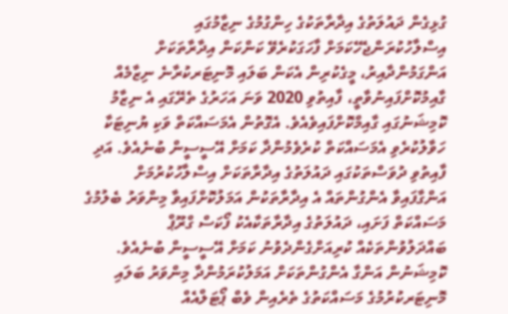ގުޅިގެން ދައުލަތުގެ އިދާރާތަކުގެ ހިންގުމުގެ ނިޒާމުގައި އިސްލާހުކުރަންޖެހޭކަމަށް ފާހަގަކުރެވޭ ކަންކަން އިދާރާތަކަށް އަންގަމުންދާއިރު، މީގެކުރިން އެކަން ބަލައި މޮނިޓަރކުރާނެ ނިޒާމެއް ގާއިމުކޮށްފައިނުވާތީ، ފާއިތުވި 2020 ވަނަ އަހަރުގެ ތެރޭގައި އެ ނިޒާމު ކޮމިޝަނުގައި ގާއިމްކޮށްފައިވެއެވެ. އެގޮތުން އެމަސައްކަތް ވަކި ޔުނިޓަކާ ހަވާލުކުރެވި އެމަސައްކަތް ކުރެވެމުންދާ ކަމަށް އޭސީސީން ބުނެއެވެ. އަދި ފާއިތުވި ދުވަސްތަކުގައި ދައުލަތުގެ އިދާރާތަކަށް އިސްލާހުކުރުމަށް އަންގާފައިވާ އެންގުންތައް އެ އިދާރާތަކުން އަމަލުކޮށްފައިވާ މިންވަރު ބެލުމުގެ މަސައްކަތް ފަށައި، ދައުލަތުގެ އިދާރާތަކާއެކު ފޯކަސް ގްރޫޕް ބައްދަލުވުންތަކެއް ކުރިއަށްގެންދެވުނު ކަމަށް އޭސީސީން ބުނެއެވެ. ކޮމިޝަނުން އަންގާ އެންގުންތަކަށް އަމަލުކުރަމުންދާ މިންވަރު ބަލައި މޮނިޓަރކުރުމުގެ މަސައްކަތުގެ ތެރެއިން ވެބް ޕޯޓަލްއެއް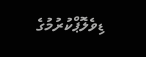ޑިވެލޮޕްކުރުމުގެ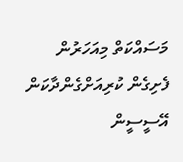މަސައްކަތް މިއަހަރުން ފެށިގެން ކުރިއަށްގެންދާކަން އޭސީސީން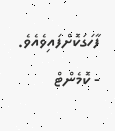ފާހަގަކޮށްފައިވެއެވެ.
- ކޮމެންޓް